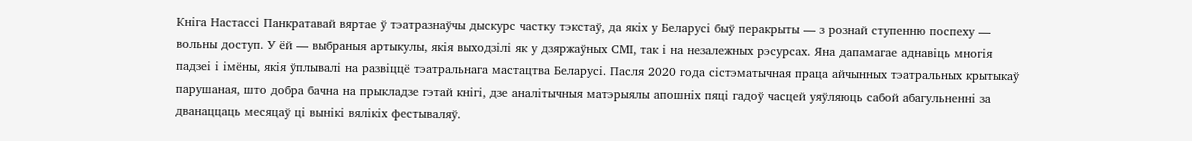Кніга Настассі Панкратавай вяртае ў тэатразнаўчы дыскурс частку тэкстаў, да якіх у Беларусі быў перакрыты — з рознай ступенню поспеху — вольны доступ. У ёй — выбраныя артыкулы, якія выходзілі як у дзяржаўных СМІ, так і на незалежных рэсурсах. Яна дапамагае аднавіць многія падзеі і імёны, якія ўплывалі на развіццё тэатральнага мастацтва Беларусі. Пасля 2020 года сістэматычная праца айчынных тэатральных крытыкаў парушаная, што добра бачна на прыкладзе гэтай кнігі, дзе аналітычныя матэрыялы апошніх пяці гадоў часцей уяўляюць сабой абагульненні за дванаццаць месяцаў ці вынікі вялікіх фестываляў.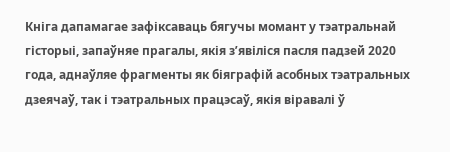Кніга дапамагае зафіксаваць бягучы момант у тэатральнай гісторыі, запаўняе прагалы, якія з’явіліся пасля падзей 2020 года, аднаўляе фрагменты як біяграфій асобных тэатральных дзеячаў, так і тэатральных працэсаў, якія віравалі ў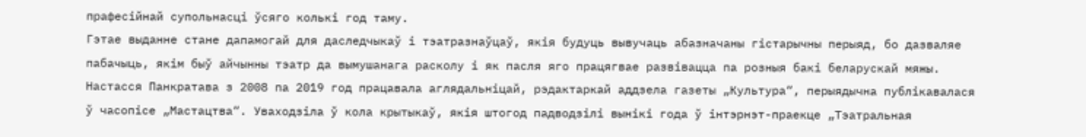прафесійнай супольнасці ўсяго колькі год таму.
Гэтае выданне стане дапамогай для даследчыкаў і тэатразнаўцаў, якія будуць вывучаць абазначаны гістарычны перыяд, бо дазваляе пабачыць, якім быў айчынны тэатр да вымушанага расколу і як пасля яго працягвае развівацца па розныя бакі беларускай мяжы.
Настасся Панкратава з 2008 па 2019 год працавала аглядальніцай, рэдактаркай аддзела газеты „Культура“, перыядычна публікавалася ў часопісе „Мастацтва“. Уваходзіла ў кола крытыкаў, якія штогод падводзілі вынікі года ў інтэрнэт-праекце „Тэатральная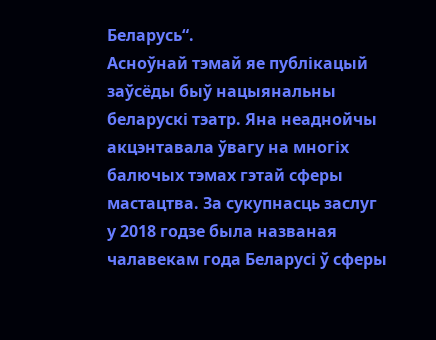Беларусь“.
Асноўнай тэмай яе публікацый заўсёды быў нацыянальны беларускі тэатр. Яна неаднойчы акцэнтавала ўвагу на многіх балючых тэмах гэтай сферы мастацтва. За сукупнасць заслуг у 2018 годзе была названая чалавекам года Беларусі ў сферы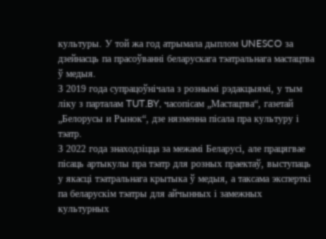культуры. У той жа год атрымала дыплом UNESCO за дзейнасць па прасоўванні беларускага тэатральнага мастацтва ў медыя.
З 2019 года супрацоўнічала з рознымі рэдакцыямі, у тым ліку з парталам TUT.BY, часопісам „Мастацтва“, газетай „Белорусы и Рынок“, дзе нязменна пісала пра культуру і тэатр.
З 2022 года знаходзіцца за межамі Беларусі, але працягвае пісаць артыкулы пра тэатр для розных праектаў, выступаць у якасці тэатральнага крытыка ў медыя, а таксама эксперткі па беларускім тэатры для айчынных і замежных культурных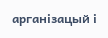арганізацый і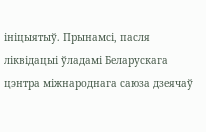ініцыятыў. Прынамсі, пасля ліквідацыі ўладамі Беларускага цэнтра міжнароднага саюза дзеячаў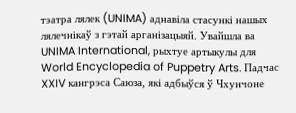тэатра лялек (UNIMA) аднавіла стасункі нашых лялечнікаў з гэтай арганізацыяй. Увайшла ва UNIMA International, рыхтуе артыкулы для World Encyclopedia of Puppetry Arts. Падчас XXIV кангрэса Саюза, які адбыўся ў Чхунчоне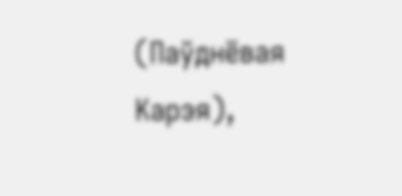(Паўднёвая Карэя),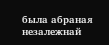была абраная незалежнай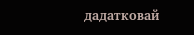дадатковай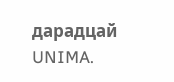дарадцай UNIMA.